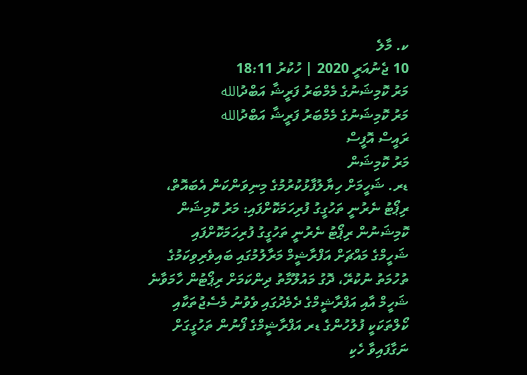ކ. މާލެ
10 ޖެނުއަރީ 2020 | ހުކުރު 18:11
މަރު ކޮމިޝަނުގެ މެމްބަރު ފަރީޝާ އަބްދުالله
މަރު ކޮމިޝަނުގެ މެމްބަރު ފަރީޝާ އަބްދުالله
ރައީސް އޮފީސް
މަރު ކޮމިޝަން
ޑރ. ޝަހީމަށް ހިޔާލުފާޅުކުރުމުގެ މިނިވަންކަން އެބައޮތް، ރިޕޯޓު ނެރުނީ ތަހުގީގު ފުރިހަމަކޮށްފައި: މަރު ކޮމިޝަން
ކޮމިޝަނުން ރިޕޯޓު ނެރުނީ ތަހުގީގު ފުރިހަމަކޮށްފައި
ޝަހީމްގެ މައްޗަށް އަފްރާޝީމް މަރާލުމުގައި ބައިވެރިވިކަމުގެ ތުހުމަތު ނުކުރޭ، ދޮގު މައުލޫމާތު ދިންކަމަށް ރިޕޯޓުން ހާމަވާނެ
ޝަހީމް އާއި އަފްރާޝީމްގެ ދެމެދުގައި ވެވުނު މެސެޖުތަކާއި ކޯލްތަކަކީ ފުލުހުންގެ ޑރ އަފްރާޝީމްގެ ފޯނުން ތަހުގީގަށް ނަގާފައިވާ ހެކި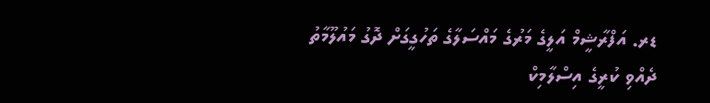ޑރ. އަފްރާޝީމް އަލީގެ މަރުގެ މައްސަލާގެ ތަހުގީގަށް ދޮގު މައުލޫމާތު ދެއްވި ކުރީގެ އިސްލާމިކް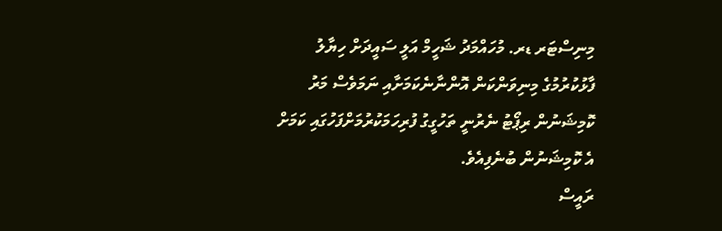މިނިސްޓަރ ޑރ. މުހައްމަދު ޝަހީމް އަލީ ސައީދަށް ހިޔާލު ފާޅުކުރުމުގެ މިނިވަންކަން އޮންނާނެކަމަށާއި ނަމަވެސް މަރު ކޮމިޝަނުން ރިޕޯޓު ނެރުނީ ތަހުގީގު ފުރިހަމަކުރުމަށްފަހުގައި ކަމަށް އެ ކޮމިޝަނުން ބުނެފިއެވެ.
ރައީސް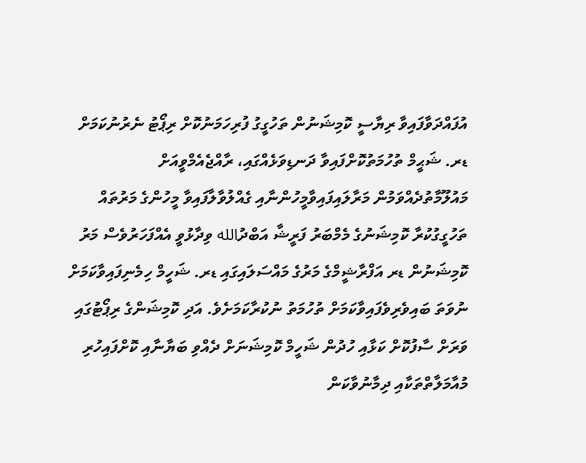އުފައްދަވާފައިވާ ރިޔާސީ ކޮމިޝަނުން ތަހުގީގު ފުރިހަމަނުކޮށް ރިޕޯޓު ނެރުނުކަމަށް ޑރ. ޝަޙީމް ތުހުމަތުކޮށްފައިވާ ދަނޑިވަޅެއްގައި، ރާއްޖެއެމްވީއަށް މައުލޫމާތުދެއްވަމުން މަރާލައިފައިވާމީހުންނާއި ގެއްލުވާލާފައިވާ މީހުންގެ މަރުތައް ތަހުގީގުކުރާ ކޮމިޝަނުގެ މެމްބަރު ފަރީޝާ އަބްދުالله ވިދާޅުވީ އެއްފަހަރުވެސް މަރު ކޮމިޝަނުން ޑރ އަފްރާޝީމްގެ މަރުގެ މައްސަލައިގައި ޑރ. ޝަހީމް ހިމެނިފައިވާކަމަށް ނުވަތަ ބައިވެރިވެފައިވާކަމަށް ތުހުމަތު ނުކުރާކަމަށެވެ. އަދި ކޮމިޝަންގެ ރިޕޯޓުގައި ވަރަށް ސާފުކޮށް ކަޅާއި ހުދުން ޝަހީމް ކޮމިޝަނަށް ދެއްވި ބަޔާނާއި ކޮށްފައިހުރި މުއާމަލާތްތަކާއި ދިމާނުވާކަން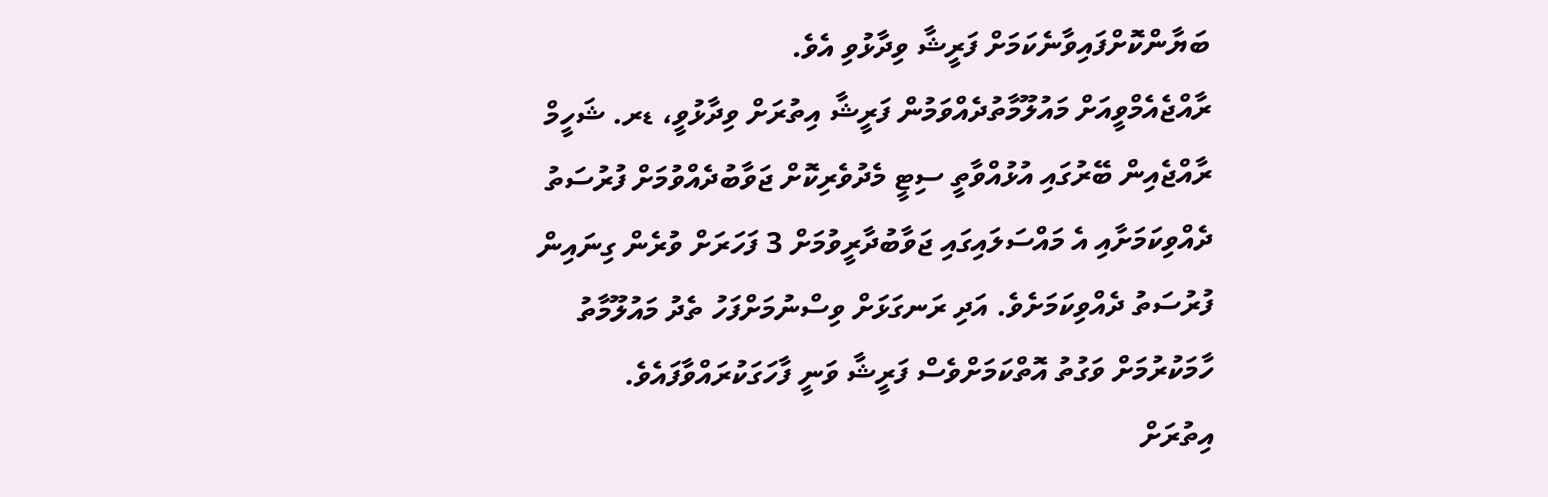ބަޔާންކޮށްފައިވާނެކަމަށް ފަރީޝާ ވިދާޅުވި އެވެ.
ރާއްޖެއެމްވީއަށް މައުލޫމާތުދެއްވަމުން ފަރީޝާ އިތުރަށް ވިދާޅުވީ، ޑރ. ޝަހީމް ރާއްޖެއިން ބޭރުގައި އުޅުއްވާތީ ސިޓީ މެދުވެރިކޮށް ޖަވާބުދެއްވުމަށް ފުރުސަތު ދެއްވިކަމަށާއި އެ މައްސަލައިގައި ޖަވާބުދާރީވުމަށް 3 ފަހަރަށް ވުރެން ގިނައިން ފުރުސަތު ދެއްވިކަމަށެވެ. އަދި ރަނގަޅަށް ވިސްނުމަށްފަހު ތެދު މައުލޫމާތު ހާމަކުރުމަށް ވަގުތު އޮތްކަމަށްވެސް ފަރީޝާ ވަނީ ފާހަގަކުރައްވާފައެވެ.
އިތުރަށް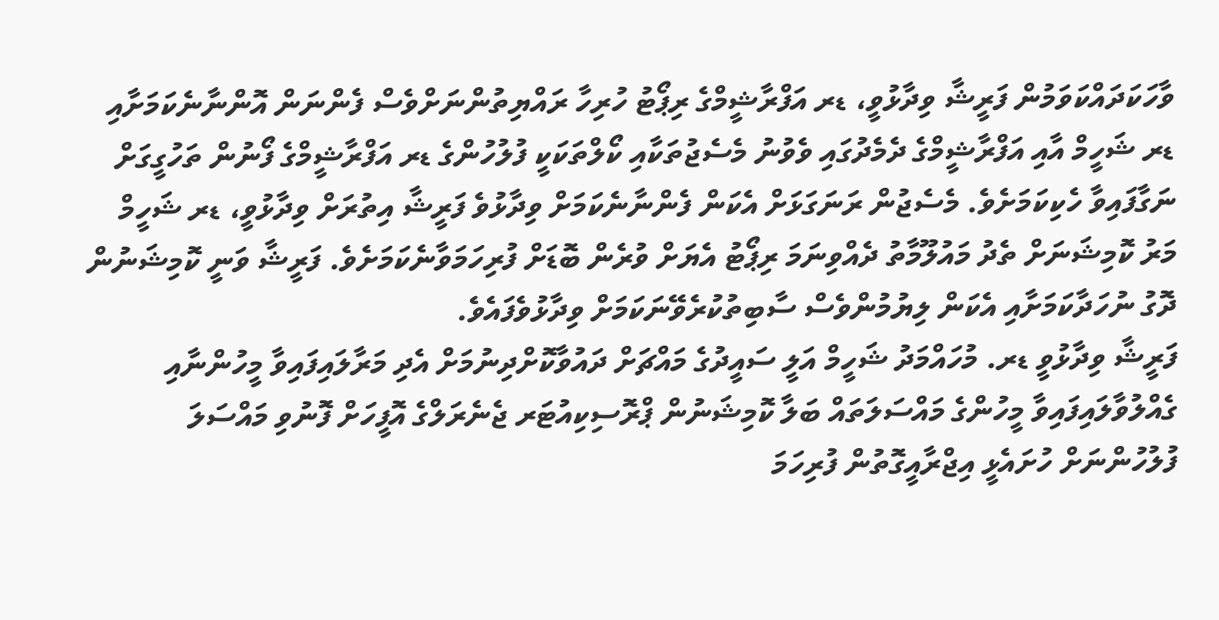ވާހަކަދައްކަވަމުން ފަރީޝާ ވިދާޅުވީ، ޑރ އަފްރާޝީމްގެ ރިޕޯޓު ހުރިހާ ރައްޔިތުންނަށްވެސް ފެންނަން އޮންނާނެކަމަށާއި ޑރ ޝަހީމް އާއި އަފްރާޝީމްގެ ދެމެދުގައި ވެވުނު މެސެޖުތަކާއި ކޯލްތަކަކީ ފުލުހުންގެ ޑރ އަފްރާޝީމްގެ ފޯނުން ތަހުގީގަށް ނަގާފައިވާ ހެކިކަމަށެވެ. މެސެޖުން ރަނަގަޅަށް އެކަން ފެންނާނެކަމަށް ވިދާޅުވެ ފަރީޝާ އިތުރަށް ވިދާޅުވީ، ޑރ ޝަހީމް މަރު ކޮމިޝަނަށް ތެދު މައުލޫމާތު ދެއްވިނަމަ ރިޕޯޓު އެޔަށް ވުރެން ބޮޑަށް ފުރިހަމަވާނެކަމަށެވެ. ފަރީޝާ ވަނީ ކޮމިޝަނުން ދޮގު ނުހަދާކަމަށާއި އެކަން ލިޔުމުންވެސް ސާބިތުކުރެވޭނަކަމަށް ވިދާޅުވެފައެވެ.
ފަރީޝާ ވިދާޅުވީ ޑރ. މުހައްމަދު ޝަހީމް އަލީ ސައީދުގެ މައްޗަށް ދައުވާކޮށްދިނުމަށް އެދި މަރާލައިފައިވާ މީހުންނާއި ގެއްލުވާލައިފައިވާ މީހުންގެ މައްސަލަތައް ބަލާ ކޮމިޝަނުން ޕްރޮސިކިއުޓަރ ޖެނެރަލްގެ އޮފީހަށް ފޮނުވި މައްސަލަ ފުލުހުންނަށް ހުށައެޅީ އިޖްރާއީގޮތުން ފުރިހަމަ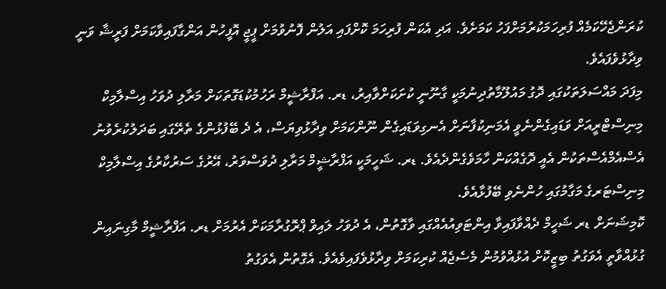ކުރަންޖެހޭކަމެއް ފުރިހަމަކުރުމަށްފަހު ކަމަށެވެ. އަދި އެކަން ފުރިހަމަ ކޮށްފައި އަލުން ފޮނުވުމަށް ޕީޖީ އޮފީހުން އަންގާފައިވާކަމަށް ފަރީޝާ ވަނީ ވިދާޅުވެފައެވެ.
މިފަދަ މައްސަލަތަކުގައި ދޮގު މައުލޫމާތުދިނުމަކީ ގާނޫނީ ކުށަކަށްވާއިރު، ޑރ. އަފްރާޝީމް ރަހުމުކުޑަގޮތަކަށް މަރާލި ދުވަހު އިސްލާމިކް މިނިސްޓްރީއަށް ވަޑައިގެންނެވީ އެމަނިކުފާނަށް އެނގިވަޑައިގެން ނޫންކަމަށް ވިދާޅުވިޔަސް، އެ ދެ ބޭފުޅުންގެ ތެރޭގައި ބަދަލުކުރެވުނު އެސްއެމްއެސްތަކުން އެއީ ދޮގެއްކަން ހާމަވެގެންދެއެވެ. ޑރ. ޝަހީމަކީ އަފްރާޝީމް މަރާލި ދުވަސްވަރު، އޭރުގެ ސަރުކާރުގެ އިސްލާމިކް މިނިސްޓަރގެ މަގާމުގައި ހުންނެވި ބޭފުޅާއެވެ.
ކޮމިޝަނަށް ޑރ ޝަހީމް ދެއްވާފައިވާ އިންޓަވިއުއެއްގައި ވާގޮތުން، އެ ދުވަހު ލައިވް ޕްރޮގުރާމަކަށް އެރުމަށް ޑރ. އަފްރާޝީމް މާގިނައިން ގުޅުއްވާތީ އެވަގުތު ބިޒީކޮށް އުޅުއްވުމުން މެސެޖެއް ކުރިކަމަށް ވިދާޅުވެފައިވެއެވެ. އެގޮތުން އެވަގުތު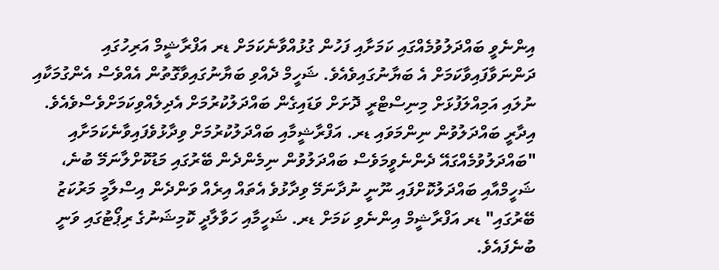އިންނެވީ ބައްދަލުވުމެއްގައި ކަމަށާއި ފަހުން ގުޅުއްވާނެކަމަށް ޑރ އަފްރާޝީމް އަރިހުގައި ދަންނަވާފައިވާކަމަށް އެ ބަޔާނުގައިވެއެވެ. ޝަހީމް ދެއްވި ބަޔާނުގައިވާގޮތުން އެއްވެސް އެންގުމަކާއި ނުލައި އަމިއްލަފުޅަށް މިނިސްޓްރީ ދޮށަށް ވަޑައިގެން ބައްދަލުކުރުމަށް އެދިލެއްވިކަމަށްވެސްވެއެވެ.
އިދާރީ ބައްދަލުވުން ނިންމަވައި ޑރ. އަފްރާޝީމާއި ބައްދަލުކުރުމަށް ވިދާޅުވެފައިވާނެކަމަށާއި "ބައްދަލުވުމެއްގައޭ ދެންނެވީމަވެސް ބައްދަލުވުން ނިމެންދެން ބޭރުގައި މަޑުކޮށްލާނަމޭ ބުނެ، ޝަހީމްއާއި ބައްދަލުކޮށްފައި ނޫނީ ނުދާނަމޭ ވިދާޅުވެ އެތައް އިރެއް ވަންދެން އިސްލާމީ މަރުކަޒު ބޭރުގައި" ޑރ އަފްރާޝީމް އިންނެވި ކަމަށް ޑރ. ޝަހީމާއި ހަވާލާދީ ކޮމިޝަނުގެ ރިޕޯޓުގައި ވަނީ ބުނެފައެވެ.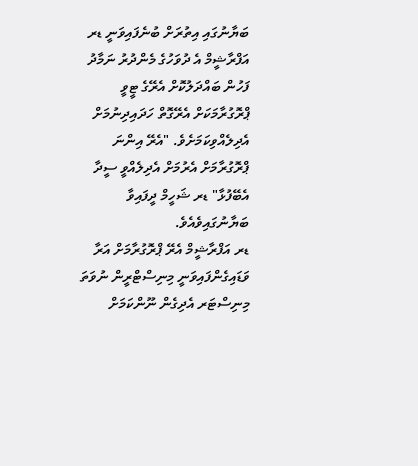ބަޔާނުގައި އިތުރަށް ބުނެފައިވަނީ ޑރ އަފްރާޝީމް އެ ދުވަހުގެ މެންދުރު ނަމާދު ފަހުން ބައްދަލުކޮށް އެރޭގެ ޓީވީ ޕްރޮގުރާމަކަށް އެރޭގޮތް ހަދައިދިނުމަށް އެދިލެއްވިކަމަށެވެ. "އެރޭ އިންނަ ޕްރޮގުރާމަށް އެރުމަށް އެދިލެއްވީ ސީދާ އެބޭފުޅާ" ޑރ ޝަހީމް ދީފައިވާ ބަޔާނުގައިވެއެވެ.
ޑރ އަފްރާޝީމް އެރޭ ޕްރޮގުރާމަށް އަރާ ވަޑައިގެންފައިވަނީ މިނިސްޓްރީން ނުވަތަ މިނިސްޓަރ އެދިގެން ނޫންކަމަށް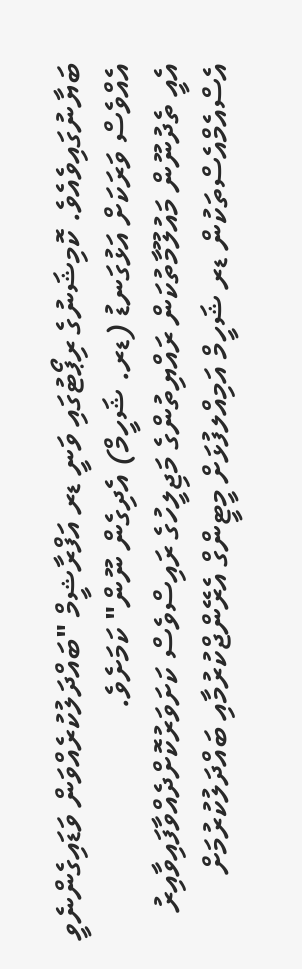ބަޔާނުގައިވެއެވެ. ކޮމިޝަނުގެ ރިޕޯޓުގައި ވަނީ ޑރ އަފްރާޝީމް "ބައްދަލުކުރެއްވަން ވަޑައިގެންނެވީ އެއްވެސް ވަރަކަށް އަޅުގަނޑު (ޑރ. ޝަހީމް) އެދިގެން ނޫން" ކަމަށެވެ.
އެއީ ތެދުނޫން މައުލޫމާތުކަން ރައްޔިތުންގެ މަޖިލީހުގެ ރައިސްވެސް ކަށަވަރުކޮށްދެއްވާފައިވާއިރު އެސްއެމްއެސްތަކުން ޑރ ޝަހީމް އަމިއްލފުޅަށް މީޓީންގް އެރޭންޖްކުރުމާއި ބައްދަލުކުރުމަށް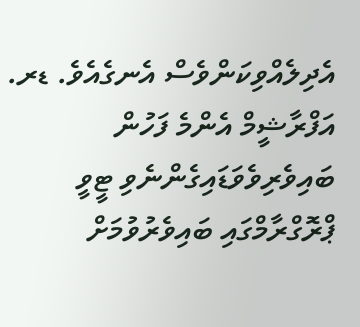އެދިލެއްވިކަންވެސް އެނގެއެވެ. ޑރ. އަފްރާޝީމް އެންމެ ފަހުން ބައިވެރިވެވަޑައިގެންނެވި ޓީވީ ޕްރޮގްރާމްގައި ބައިވެރުވުމަށް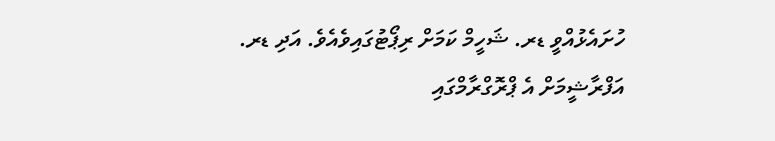ހުށައެޅުއްވީ ޑރ. ޝަހީމް ކަމަށް ރިޕޯޓުގައިވެއެވެ. އަދި ޑރ. އަފްރާޝީމަށް އެ ޕްރޮގްރާމްގައި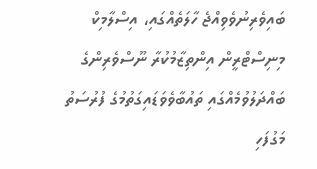ބައިވެރިނުވެވިއްޖެ ހާލަތެއްގައި، އިސްލާމިކް މިނިސްޓްރީން އިންތިޒާމުކުރާ ނޫސްވެރިންގެ ބައްދަލުވުމެއްގައި ތައުބާވެވަޑައިގަތުމުގެ ފުރުސަތު މަގުފަހި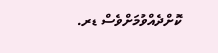ކޮށްދެއްވުމަށްވެސް ޑރ.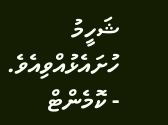ޝަހީމު ހުށައެޅުއްވިއެވެ.
- ކޮމެންޓް